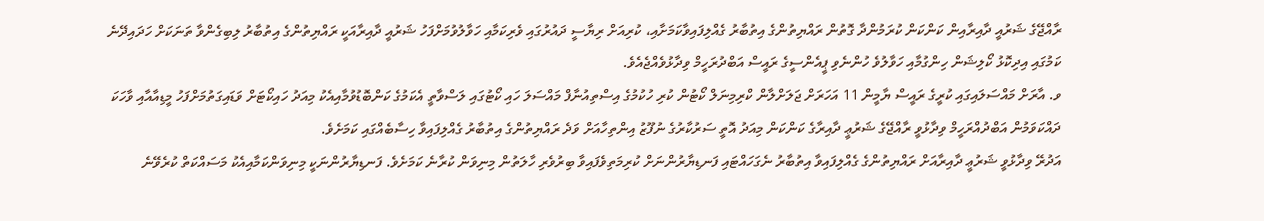ރާއްޖޭގެ ޝަރުއީ ދާއިރާއިން ކަންކަން ކުރަމުންދާ ގޮތުން ރައްޔިތުންގެ އިތުބާރު ގެއްލިފައިވާކަމަށާއި، ކުރިއަށް ރިޔާސީ ދައުރުގައި ވެރިކަމާއި ހަވާލުވުމަށްފަހު ޝަރުއީ ދާއިރާއަކީ ރައްޔިތުންގެ އިތުބާރު ލިބިގެންވާ ތަނަކަށް ހަދައިދޭނެ ކަމުގައި އިދިކޮޅު ކޯލިޝަން ހިންގުމާއި ހަވާލުވެ ހުންނެވި ޕީއެންސީގެ ރައީސް އަބްދުރަހީމް ވިދާޅުވެއްޖެއެވެ.
ވ. އާރަށް މައްސަލައިގައި ކުރީގެ ރައީސް ޔާމީން 11 އަހަރަށް ޖަލަށްލާން ކްރިމިނަލް ކޯޓުން ކުރި ހުކުމުގެ އިސްތިއުނާފް މައްސަލަ ހައި ކޯޓުގައި ލަސްވާތީ އެކަމުގެ ކަންބޮޑުވުމާއިއެކު މިއަދު ހައިކޯޓަށް ވަޑައިގަތުމަށްފަހު މީޑިއާއާއި ވާހަކަ ދައްކަވަމުން އަބްދުއްރަހީމް ވިދާޅުވީ ރާއްޖޭގެ ޝަރުޢީ ދާއިރާގެ ކަންކަން މިއަދު އޮތީ ސަރުކާރުގެ ނުފޫޒު އިންތިހާއަށް ވަދެ ރައްޔިތުންގެ އިތުބާރު ގެއްލިފައިވާ ހިސާބެއްގައި ކަމަށެވެ.
އަދުރޭ ވިދާޅުވީ ޝަރުޢީ ދާއިރާއަށް ރައްޔިތުންގެ ގެއްލިފައިވާ އިތުބާރު ނެގަހައްޓައި ފަނޑިޔާރުންނަށް ކުރިމަތިވެފައިވާ ބިރުވެރި ހާލަތުން މިނިވަން ކުރާނެ ކަމަށެވެ. ފަނޑިޔާރުންނަކީ މިނިވަންކަމާއިއެކު މަސައްކަތް ކުރެވޭނެ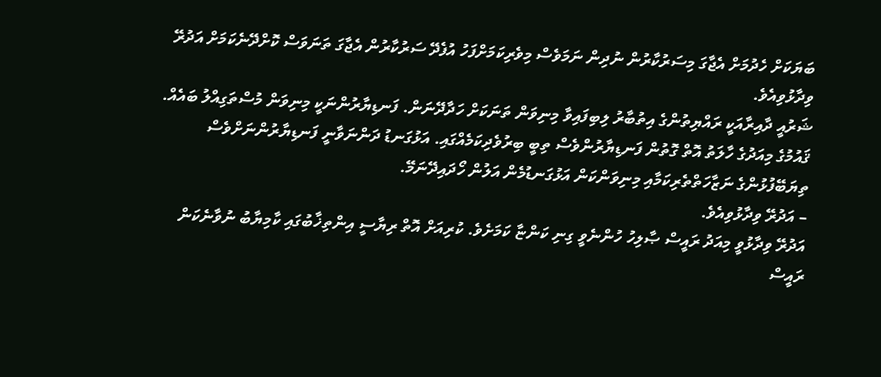ބަޔަކަށް ހެދުމަށް އެޖާގަ މިސަރުކާރުން ނުދިން ނަމަވެސް މިވެރިކަމަށްފަހު އުފެދޭ ސަރުކާރުން އެޖާގަ ތަނަވަސް ކޮށްދޭނެކަމަށް އަދުރޭ ވިދާޅުވިއެވެ.
ޝަރުއީ ދާއިރާއަކީ ރައްޔިތުންގެ އިތުބާރު ލިބިފައިވާ މިނިވަން ތަނަކަށް ހަދާދޭނަން. ފަނޑިޔާރުންނަކީ މިނިވަން މުސްތަގިއްލު ބައެއް. ޤައުމުގެ މިއަދުގެ ހާލަތު އޮތް ގޮތުން ފަނޑިޔާރުންވެސް ތިބީ ބިރުވެދިކަމެއްގައި. އަޅުގަނޑު ދަންނަވާނީ ފަނޑިޔާރުންނަށްވެސް ތިޔަބޭފުޅުންގެ ނަޒާހަތްތެރިކަމާއި މިނިވަންކަން އަޅުގަނޑުމެން އަލުން ހޯދައިދޭނަމޭ.
– އަދުރޭ ވިދާޅުވިއެވެ.
އަދުރޭ ވިދާޅުވީ މިއަދު ރައީސް ޞާލިހު ހުންނެވީ ގިނި ކަންޏާ ކަމަށެވެ. ކުރިއަށް އޮތް ރިޔާސީ އިންތިޚާބުގައި ކާމިޔާބު ނުވާނެކަން ރައީސް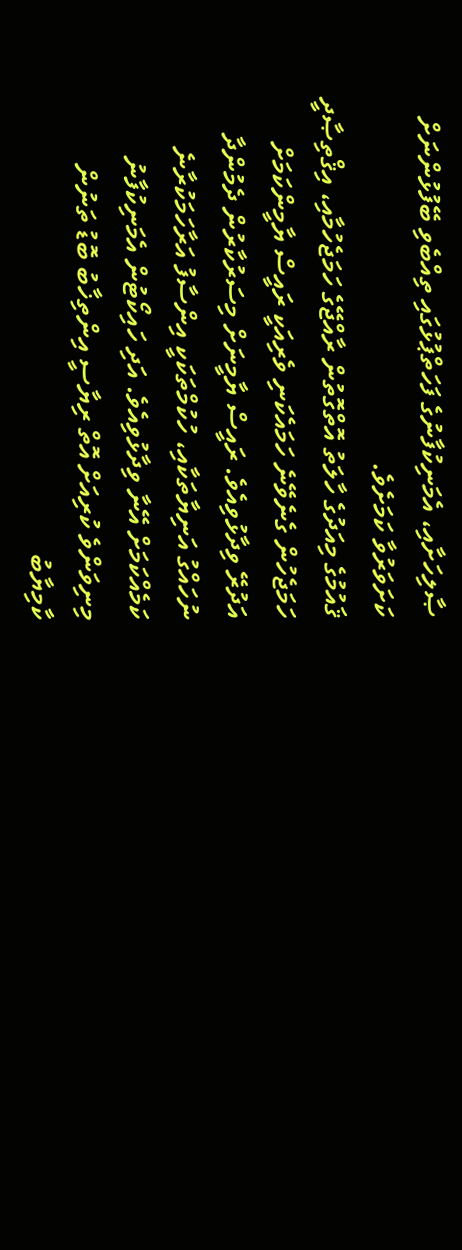ޞާލިހަށާއި، އެމަނިކުފާނުގެ ފަހަތްޕުޅުގައި ތިއްބެވި ބޭފުޅުންނަށް ކަށަވަރުވާ ކަމަށެވެ.
ޤައުމުގެ މިއަދުގެ ހާލަތު އޮތްގޮތުން ރާއްޖޭގެ ހަމަޖެހުމާއި، އިޤްތިޞާދީ ހަމަޖެހުން ގެނެވޭނެ ހަމައެކަނި ވެރިއަކީ ރައީސް ޔާމީންކަމަށް އަދުރޭ ވިދާޅުވިއެވެ. ރައީސް ޔާމީނަށް މިސަރުކާރުން ދެމުންދާ ނުހައްގު އަނިޔާތަކާއި، ހުކުމްތަކަކީ އިންސާފު އަރާހަމަކުރާނެ ކަމެއްކަމަށް އޭނާ ވިދާޅުވިއެވެ. އަދި ހައިކޯޓުން އެމަނިކުފާނު މިނިވަންވެ ކުރިއަށް އޮތް ރިޔާސީ އިންތިޚާބު ބޮޑު ތަނުން ކާމިޔާބު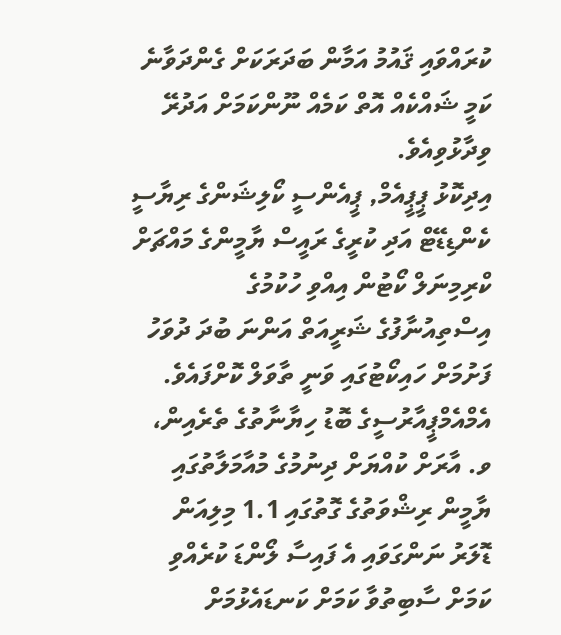ކުރައްވައި ޤައުމު އަމާން ބަދަރަކަށް ގެންދަވާނެ ކަމީ ޝައްކެއް އޮތް ކަމެއް ނޫންކަމަށް އަދުރޭ ވިދާޅުވިއެވެ.
އިދިކޮޅު ޕީޕީއެމް, ޕީއެންސީ ކޯލިޝަންގެ ރިޔާސީ ކެންޑިޑޭޓް އަދި ކުރީގެ ރައީސް ޔާމީންގެ މައްޗަށް ކްރިމިނަލް ކޯޓުން އިއްވި ހުކުމުގެ އިސްތިއުނާފުގެ ޝަރީއަތް އަންނަ ބުދަ ދުވަހު ފަށުމަށް ހައިކޯޓުގައި ވަނީ ތާވަލް ކޮށްފައެވެ. އެމްއެމްޕީއާރުސީގެ ބޮޑު ހިޔާނާތުގެ ތެރެއިން، ވ. އާރަށް ކުއްޔަށް ދިނުމުގެ މުއާމަލާތުގައި ޔާމީން ރިޝްވަތުގެ ގޮތުގައި 1.1 މިލިއަން ޑޮލަރު ނަންގަވައި އެ ފައިސާ ލޯންޑަ ކުރެއްވި ކަމަށް ސާބިތުވާ ކަމަށް ކަނޑައެޅުމަށް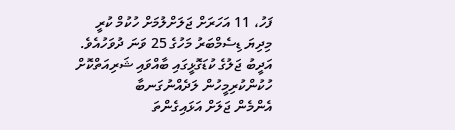ފަހު، 11 އަހަރަށް ޖަލަށްލުމަށް ހުކުމް ކުރީ މިދިޔަ ޑިސެމްބަރު މަހުގެ 25 ވަނަ ދުވަހުއެވެ.
އަދީބު ޖަލުގެ ކުޑަގޮޅީގައި ބާއްވައި ޝަރިއަތްކޮށް ހުކުންކުރިމީހުން ލަދެއްނުގަނބާ
އެންމެން ޖަލަށް އަޅައިގެންތަ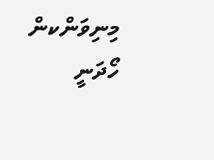މިނިވަންކން ހޯދަނީ